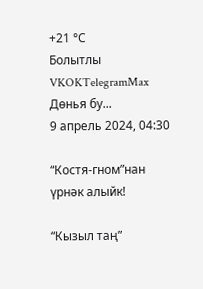+21 °С
Болытлы
VKOKTelegramMax
Дөнья бу...
9 апрель 2024, 04:30

“Костя-гном”нан үрнәк алыйк!

“Кызыл таң”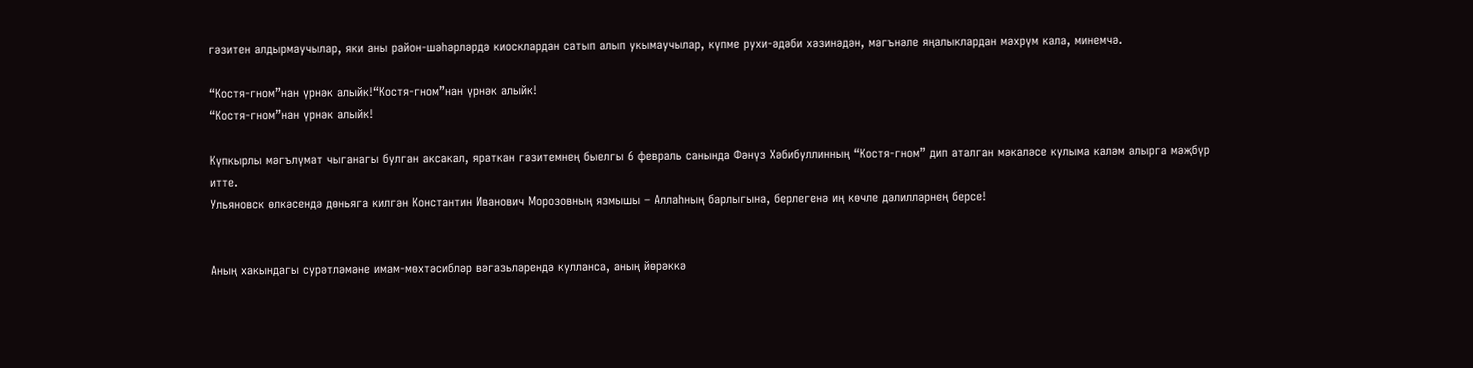гәзитен алдырмаучылар, яки аны район-шәһәрләрдә киосклардан сатып алып укымаучылар, күпме рухи-әдәби хәзинәдән, мәгънәле яңалыклардан мәхрүм кала, минемчә.

“Костя-гном”нан үрнәк алыйк!“Костя-гном”нан үрнәк алыйк!
“Костя-гном”нан үрнәк алыйк!

Күпкырлы мәгълүмат чыганагы булган аксакал, яраткан гәзитемнең быелгы 6 февраль санында Фәнүз Хәбибуллинның “Костя-гном” дип аталган мәкаләсе кулыма каләм алырга мәҗбүр итте.
Ульяновск өлкәсендә дөньяга килгән Константин Иванович Морозовның язмышы – Аллаһның барлыгына, берлегенә иң көчле дәлилләрнең берсе!


Аның хакындагы сурәтләмәне имам-мөхтәсибләр вәгазьләрендә кулланса, аның йөрәккә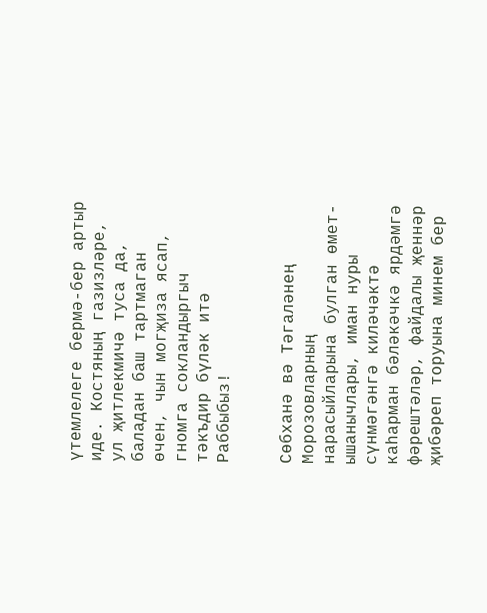үтемлелеге бермә-бер артыр иде. Костяның газизләре, ул җитлекмичә туса да, баладан баш тартмаган өчен, чын могҗиза ясап, гномга сокландыргыч тәкъдир бүләк итә Раббыбыз!


Сөбханә вә Тәгаләнең Морозовларның нарасыйларына булган өмет-ышанычлары, иман нуры сүнмәгәнгә киләчәктә каһарман бәләкәчкә ярдәмгә фәрештәләр, файдалы җеннәр җибәреп торуына минем бер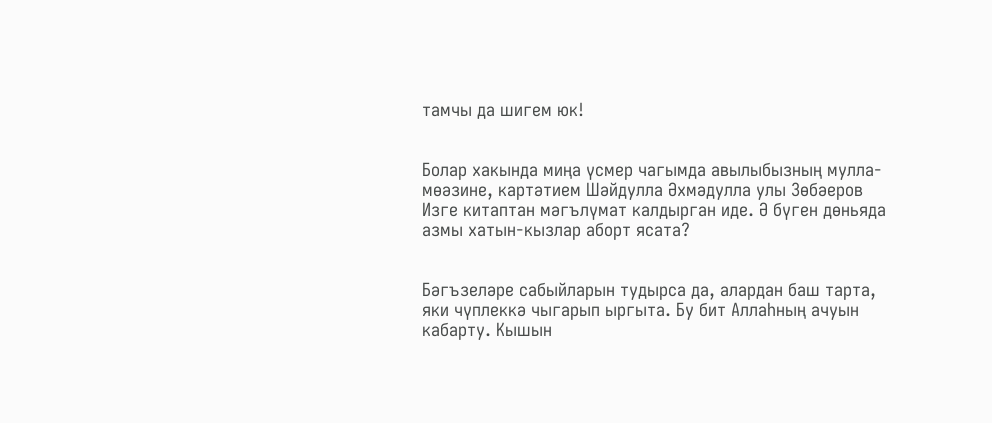тамчы да шигем юк!


Болар хакында миңа үсмер чагымда авылыбызның мулла-мөәзине, картәтием Шәйдулла Әхмәдулла улы Зөбәеров Изге китаптан мәгълүмат калдырган иде. Ә бүген дөньяда азмы хатын-кызлар аборт ясата?


Бәгъзеләре сабыйларын тудырса да, алардан баш тарта, яки чүплеккә чыгарып ыргыта. Бу бит Аллаһның ачуын кабарту. Кышын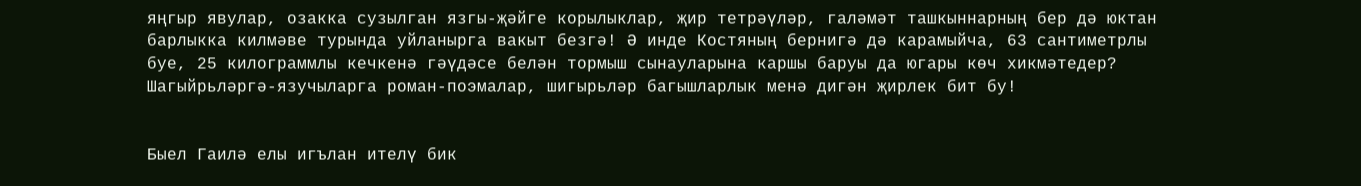яңгыр явулар, озакка сузылган язгы-җәйге корылыклар, җир тетрәүләр, галәмәт ташкыннарның бер дә юктан барлыкка килмәве турында уйланырга вакыт безгә! Ә инде Костяның бернигә дә карамыйча, 63 сантиметрлы буе, 25 килограммлы кечкенә гәүдәсе белән тормыш сынауларына каршы баруы да югары көч хикмәтедер? Шагыйрьләргә-язучыларга роман-поэмалар, шигырьләр багышларлык менә дигән җирлек бит бу!


Быел Гаилә елы игълан ителү бик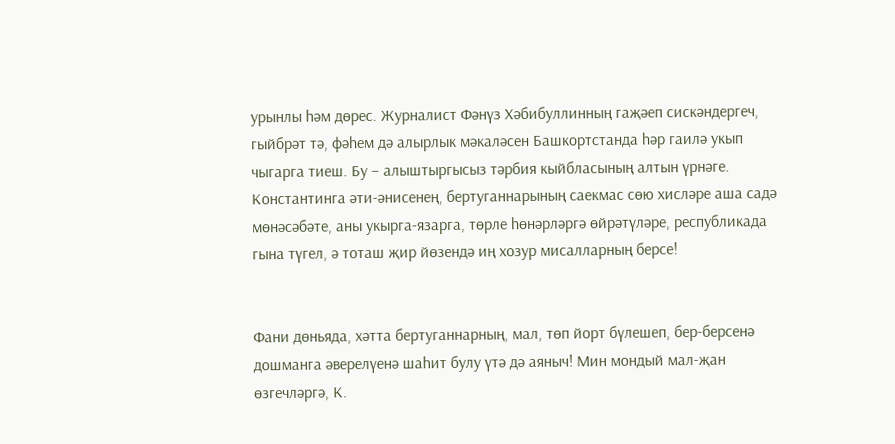урынлы һәм дөрес. Журналист Фәнүз Хәбибуллинның гаҗәеп сискәндергеч, гыйбрәт тә, фәһем дә алырлык мәкаләсен Башкортстанда һәр гаилә укып чыгарга тиеш. Бу – алыштыргысыз тәрбия кыйбласының алтын үрнәге. Константинга әти-әнисенең, бертуганнарының саекмас сөю хисләре аша садә мөнәсәбәте, аны укырга-язарга, төрле һөнәрләргә өйрәтүләре, республикада гына түгел, ә тоташ җир йөзендә иң хозур мисалларның берсе!


Фани дөньяда, хәтта бертуганнарның, мал, төп йорт бүлешеп, бер-берсенә дошманга әверелүенә шаһит булу үтә дә аяныч! Мин мондый мал-җан өзгечләргә, К.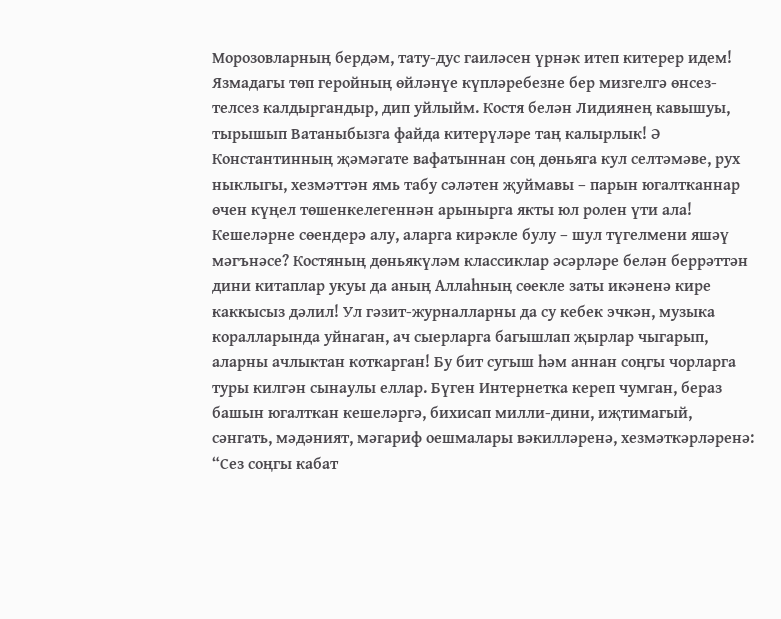Морозовларның бердәм, тату-дус гаиләсен үрнәк итеп китерер идем! Язмадагы төп геройның өйләнүе күпләребезне бер мизгелгә өнсез-телсез калдыргандыр, дип уйлыйм. Костя белән Лидиянең кавышуы, тырышып Ватаныбызга файда китерүләре таң калырлык! Ә Константинның җәмәгате вафатыннан соң дөньяга кул селтәмәве, рух ныклыгы, хезмәттән ямь табу сәләтен җуймавы – парын югалтканнар өчен күңел төшенкелегеннән арынырга якты юл ролен үти ала! Кешеләрне сөендерә алу, аларга кирәкле булу – шул түгелмени яшәү мәгънәсе? Костяның дөньякүләм классиклар әсәрләре белән беррәттән дини китаплар укуы да аның Аллаһның сөекле заты икәненә кире каккысыз дәлил! Ул гәзит-журналларны да су кебек эчкән, музыка коралларында уйнаган, ач сыерларга багышлап җырлар чыгарып, аларны ачлыктан коткарган! Бу бит сугыш һәм аннан соңгы чорларга туры килгән сынаулы еллар. Бүген Интернетка кереп чумган, бераз башын югалткан кешеләргә, бихисап милли-дини, иҗтимагый, сәнгать, мәдәният, мәгариф оешмалары вәкилләренә, хезмәткәрләренә: “Сез соңгы кабат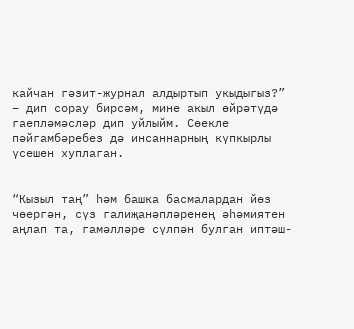кайчан гәзит-журнал алдыртып укыдыгыз?” – дип сорау бирсәм, мине акыл өйрәтүдә гаепләмәсләр дип уйлыйм. Сөекле пәйгамбәребез дә инсаннарның күпкырлы үсешен хуплаган.


“Кызыл таң” һәм башка басмалардан йөз чөергән, сүз галиҗанәпләренең әһәмиятен аңлап та, гамәлләре сүлпән булган иптәш-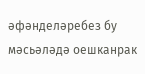әфәнделәребез бу мәсьәләдә оешканрак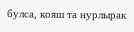булса, кояш та нурлырак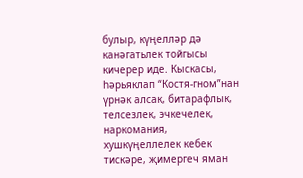булыр, күңелләр дә канәгатьлек тойгысы кичерер иде. Кыскасы, һәрьяклап “Костя-гном”нан үрнәк алсак, битарафлык, телсезлек, эчкечелек, наркомания, хушкүңеллелек кебек тискәре, җимергеч яман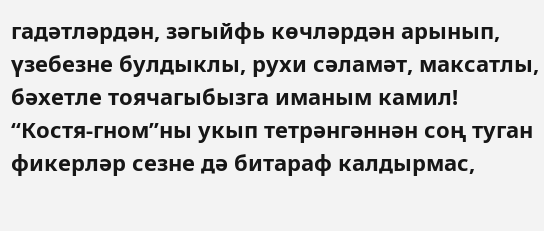гадәтләрдән, зәгыйфь көчләрдән арынып, үзебезне булдыклы, рухи сәламәт, максатлы, бәхетле тоячагыбызга иманым камил!
“Костя-гном”ны укып тетрәнгәннән соң туган фикерләр сезне дә битараф калдырмас,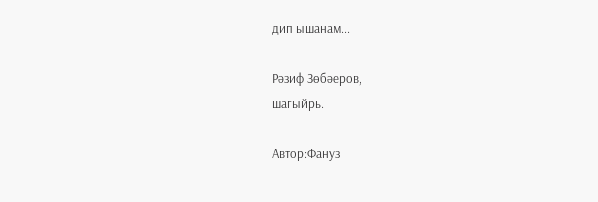дип ышанам...

Рәзиф Зөбәеров,
шагыйрь.

Автор:Фануз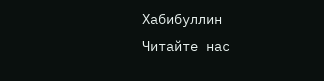Хабибуллин
Читайте нас